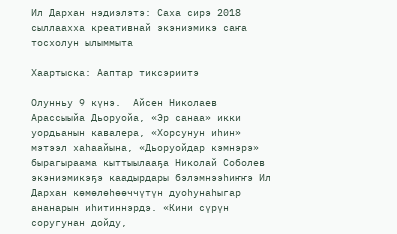Ил Дархан нэдиэлэтэ: Саха сирэ 2018 сыллаахха креативнай экэниэмикэ саҥа тосхолун ылыммыта

Хаартыска: Ааптар тиксэриитэ

Олунньу 9 күнэ.  Айсен Николаев Арассыыйа Дьоруойа, «Эр санаа» икки уордьанын кавалера, «Хорсунун иһин» мэтээл хаһаайына, «Дьоруойдар кэмнэрэ» бырагыраама кыттыылааҕа Николай Соболев экэниэмикэҕэ каадырдары бэлэмнээһиҥҥэ Ил Дархан көмөлөһөөччүтүн дуоһунаһыгар ананарын иһитиннэрдэ. «Кини сүрүн соругунан дойду,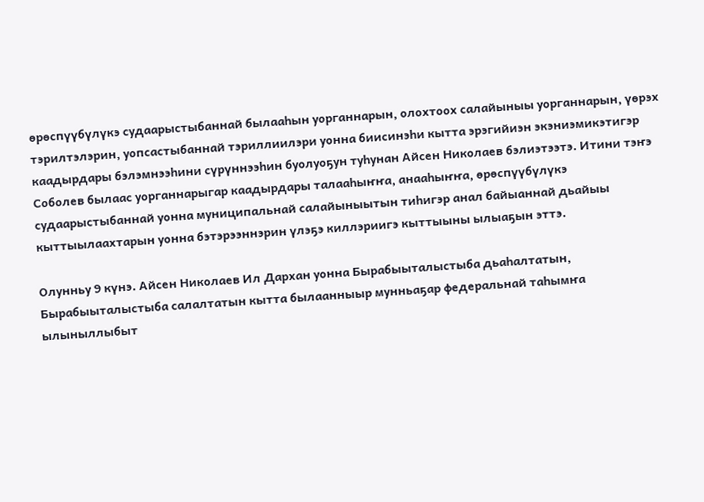өрөспүүбүлүкэ судаарыстыбаннай былааһын уорганнарын, олохтоох салайыныы уорганнарын, үөрэх тэрилтэлэрин, уопсастыбаннай тэриллиилэри уонна биисинэһи кытта эрэгийиэн экэниэмикэтигэр каадырдары бэлэмнээһини сүрүннээһин буолуоҕун туһунан Айсен Николаев бэлиэтээтэ. Итини тэҥэ Соболев былаас уорганнарыгар каадырдары талааһыҥҥа, анааһыҥҥа, өрөспүүбүлүкэ судаарыстыбаннай уонна муниципальнай салайыныытын тиһигэр анал байыаннай дьайыы кыттыылаахтарын уонна бэтэрээннэрин үлэҕэ киллэриигэ кыттыыны ылыаҕын эттэ.

Олунньу 9 күнэ. Айсен Николаев Ил Дархан уонна Бырабыыталыстыба дьаһалтатын, Бырабыыталыстыба салалтатын кытта былаанныыр мунньаҕар федеральнай таһымҥа ылыныллыбыт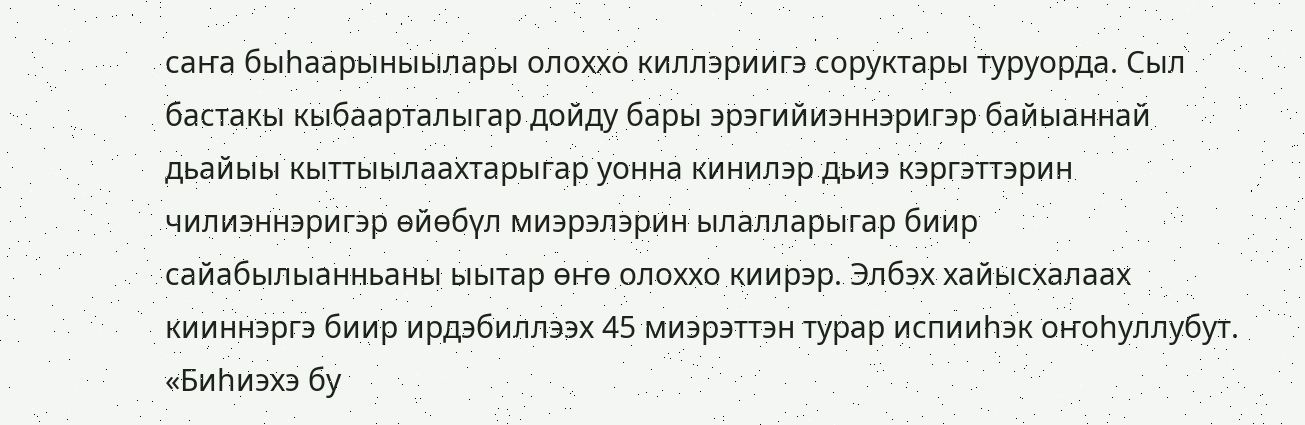саҥа быһаарыныылары олоххо киллэриигэ соруктары туруорда. Сыл бастакы кыбаарталыгар дойду бары эрэгийиэннэригэр байыаннай дьайыы кыттыылаахтарыгар уонна кинилэр дьиэ кэргэттэрин чилиэннэригэр өйөбүл миэрэлэрин ылалларыгар биир сайабылыанньаны ыытар өҥө олоххо киирэр. Элбэх хайысхалаах кииннэргэ биир ирдэбиллээх 45 миэрэттэн турар испииһэк оҥоһуллубут.  «Биһиэхэ бу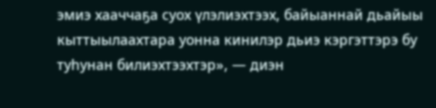эмиэ хааччаҕа суох үлэлиэхтээх, байыаннай дьайыы кыттыылаахтара уонна кинилэр дьиэ кэргэттэрэ бу туһунан билиэхтээхтэр», — диэн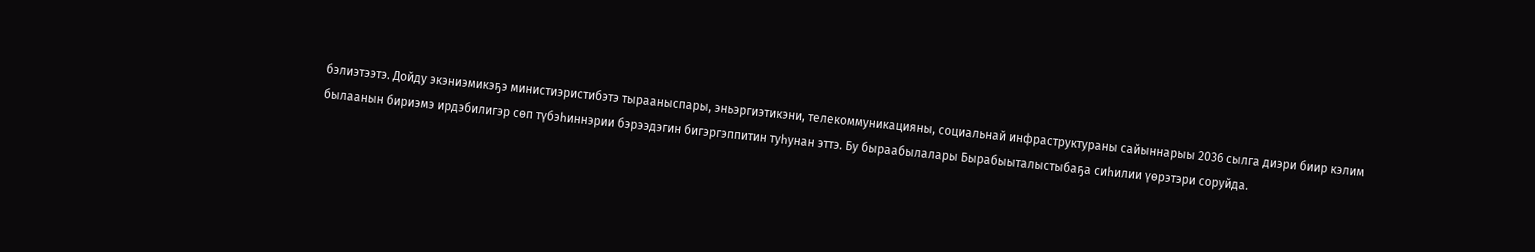бэлиэтээтэ. Дойду экэниэмикэҕэ министиэристибэтэ тырааныспары, эньэргиэтикэни, телекоммуникацияны, социальнай инфраструктураны сайыннарыы 2036 сылга диэри биир кэлим былаанын бириэмэ ирдэбилигэр сөп түбэһиннэрии бэрээдэгин бигэргэппитин туһунан эттэ. Бу быраабылалары Бырабыыталыстыбаҕа сиһилии үөрэтэри соруйда.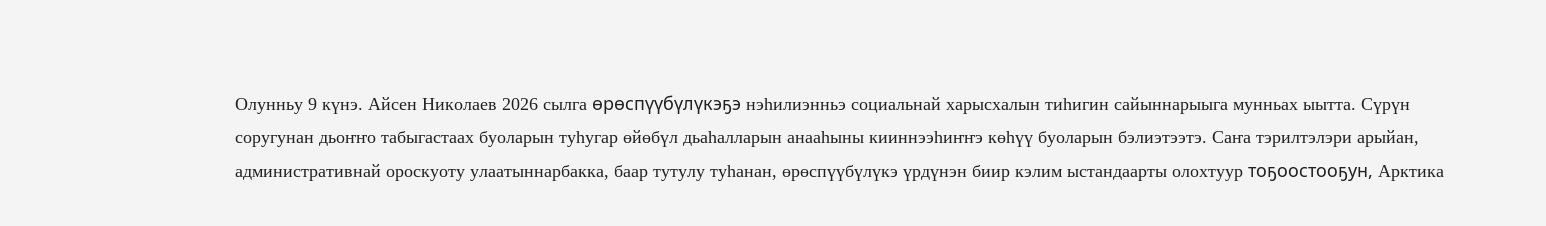Олунньу 9 күнэ. Айсен Николаев 2026 сылга өрөспүүбүлүкэҕэ нэһилиэнньэ социальнай харысхалын тиһигин сайыннарыыга мунньах ыытта. Сүрүн соругунан дьоҥҥо табыгастаах буоларын туһугар өйөбүл дьаһалларын анааһыны кииннээһиҥҥэ көһүү буоларын бэлиэтээтэ. Саҥа тэрилтэлэри арыйан, административнай ороскуоту улаатыннарбакка, баар тутулу туһанан, өрөспүүбүлүкэ үрдүнэн биир кэлим ыстандаарты олохтуур тоҕоостооҕун, Арктика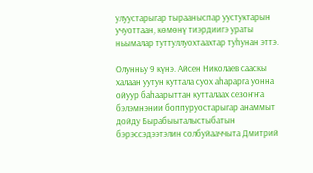улуустарыгар тырааныспар уустуктарын учуоттаан, көмөнү тиэрдиигэ ураты ньымалар туттуллуохтаахтар туһунан эттэ.

Олунньу 9 күнэ. Айсен Николаев сааскы халаан уутун куттала суох аһарарга уонна ойуур баһаарыттан кутталаах сезоҥҥа бэлэмнэнии боппуруостарыгар анаммыт дойду Бырабыыталыстыбатын бэрэссэдээтэлин солбуйааччыта Дмитрий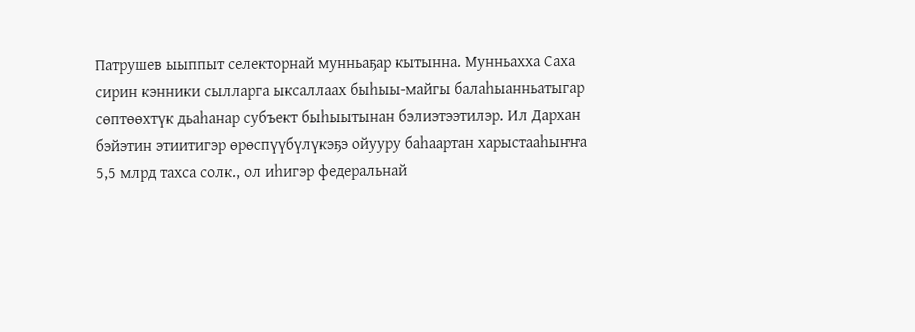Патрушев ыыппыт селекторнай мунньаҕар кытынна. Мунньахха Саха сирин кэнники сылларга ыксаллаах быһыы-майгы балаһыанньатыгар сөптөөхтүк дьаһанар субъект быһыытынан бэлиэтээтилэр. Ил Дархан бэйэтин этиитигэр өрөспүүбүлүкэҕэ ойууру баһаартан харыстааһыҥҥа 5,5 млрд тахса солк., ол иһигэр федеральнай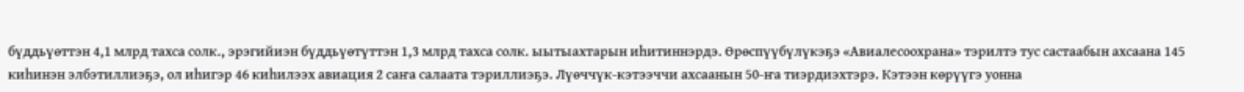бүддьүөттэн 4,1 млрд тахса солк., эрэгийиэн бүддьүөтүттэн 1,3 млрд тахса солк. ыытыахтарын иһитиннэрдэ. Өрөспүүбүлүкэҕэ «Авиалесоохрана» тэрилтэ тус састаабын ахсаана 145 киһинэн элбэтиллиэҕэ, ол иһигэр 46 киһилээх авиация 2 саҥа салаата тэриллиэҕэ. Лүөччүк-кэтээччи ахсаанын 50-ҥа тиэрдиэхтэрэ. Кэтээн көрүүгэ уонна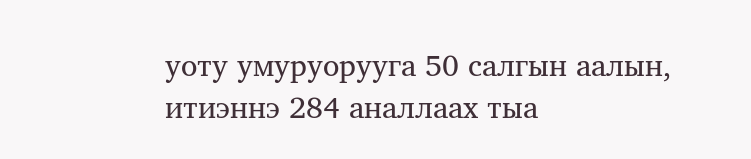уоту умуруорууга 50 салгын аалын, итиэннэ 284 аналлаах тыа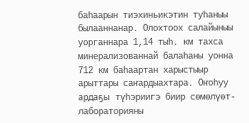баһаарын тиэхиньикэтин туһаныы былааннанар. Олохтоох салайыныы уорганнара 1,14 тыһ. км тахса минерализованнай балаһаны уонна 712 км баһаартан харыстыыр арыттары саҥардыахтара. Оҥоһуу ардаҕы түһэриигэ биир сөмөлүөт-лабораторияны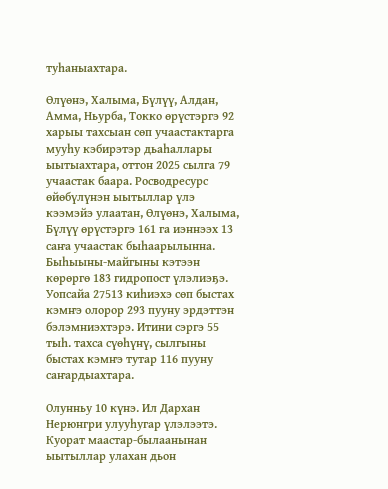туһаныахтара.

Өлүөнэ, Халыма, Бүлүү, Алдан, Амма, Ньурба, Токко өрүстэргэ 92 харыы тахсыан сөп учаастактарга мууһу кэбирэтэр дьаһаллары ыытыахтара, оттон 2025 сылга 79 учаастак баара. Росводресурс өйөбүлүнэн ыытыллар үлэ кээмэйэ улаатан, Өлүөнэ, Халыма, Бүлүү өрүстэргэ 161 га иэннээх 13 саҥа учаастак быһаарылынна. Быһыыны-майгыны кэтээн көрөргө 183 гидропост үлэлиэҕэ. Уопсайа 27513 киһиэхэ сөп быстах кэмҥэ олорор 293 пууну эрдэттэн бэлэмниэхтэрэ. Итини сэргэ 55 тыһ. тахса сүөһүнү, сылгыны быстах кэмҥэ тутар 116 пууну саҥардыахтара.

Олунньу 10 күнэ. Ил Дархан Нерюнгри улууһугар үлэлээтэ. Куорат маастар-былаанынан ыытыллар улахан дьон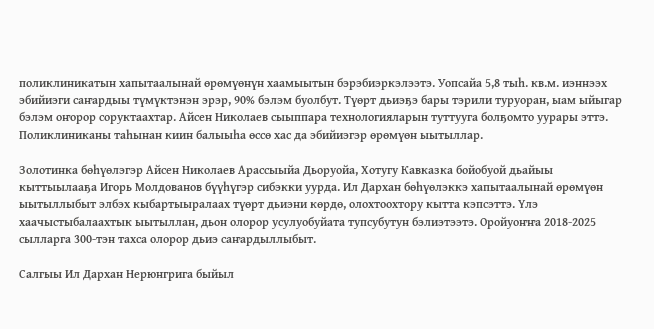поликлиникатын хапытаалынай өрөмүөнүн хаамыытын бэрэбиэркэлээтэ. Уопсайа 5,8 тыһ. кв.м. иэннээх эбийиэги саҥардыы түмүктэнэн эрэр, 90% бэлэм буолбут. Түөрт дьиэҕэ бары тэрили туруоран, ыам ыйыгар бэлэм оҥорор соруктаахтар. Айсен Николаев сыыппара технологияларын туттууга болҕомто уурары эттэ. Поликлиниканы таһынан киин балыыһа өссө хас да эбийиэгэр өрөмүөн ыытыллар.

Золотинка бөһүөлэгэр Айсен Николаев Арассыыйа Дьоруойа, Хотугу Кавказка бойобуой дьайыы кыттыылааҕа Игорь Молдованов бүүһүгэр сибэкки уурда. Ил Дархан бөһүөлэккэ хапытаалынай өрөмүөн ыытыллыбыт элбэх кыбартыыралаах түөрт дьиэни көрдө, олохтоохтору кытта кэпсэттэ. Үлэ хаачыстыбалаахтык ыытыллан, дьон олорор усулуобуйата тупсубутун бэлиэтээтэ. Оройуоҥҥа 2018-2025 сылларга 300-тэн тахса олорор дьиэ саҥардыллыбыт.

Салгыы Ил Дархан Нерюнгрига быйыл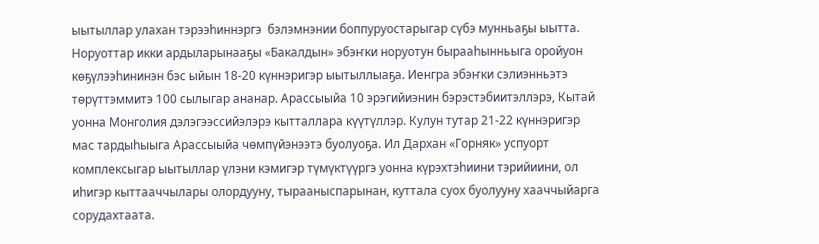ыытыллар улахан тэрээһиннэргэ  бэлэмнэнии боппуруостарыгар сүбэ мунньаҕы ыытта. Норуоттар икки ардыларынааҕы «Бакалдын» эбэҥки норуотун бырааһынньыга оройуон көҕүлээһининэн бэс ыйын 18-20 күннэригэр ыытыллыаҕа. Иенгра эбэҥки сэлиэнньэтэ төрүттэммитэ 100 сылыгар ананар. Арассыыйа 10 эрэгийиэнин бэрэстэбиитэллэрэ, Кытай уонна Монголия дэлэгээссийэлэрэ кытталлара күүтүллэр. Кулун тутар 21-22 күннэригэр мас тардыһыыга Арассыыйа чөмпүйэнээтэ буолуоҕа. Ил Дархан «Горняк» успуорт комплексыгар ыытыллар үлэни кэмигэр түмүктүүргэ уонна күрэхтэһиини тэрийиини, ол иһигэр кыттааччылары олордууну, тырааныспарынан, куттала суох буолууну хааччыйарга сорудахтаата.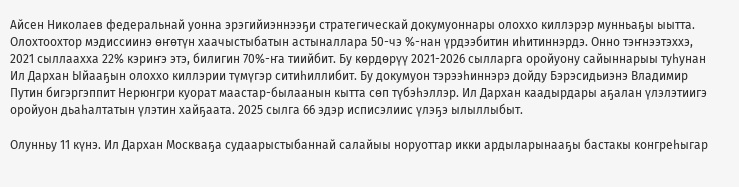Айсен Николаев федеральнай уонна эрэгийиэннээҕи стратегическай докумуоннары олоххо киллэрэр мунньаҕы ыытта. Олохтоохтор мэдиссиинэ өҥөтүн хаачыстыбатын астыналлара 50-чэ %-нан үрдээбитин иһитиннэрдэ. Онно тэҥнээтэххэ, 2021 сыллаахха 22% кэриҥэ этэ, билигин 70%-ҥа тиийбит. Бу көрдөрүү 2021-2026 сылларга оройуону сайыннарыы туһунан Ил Дархан Ыйааҕын олоххо киллэрии түмүгэр ситиһиллибит. Бу докумуон тэрээһиннэрэ дойду Бэрэсидьиэнэ Владимир Путин бигэргэппит Нерюнгри куорат маастар-былаанын кытта сөп түбэһэллэр. Ил Дархан каадырдары аҕалан үлэлэтиигэ оройуон дьаһалтатын үлэтин хайҕаата. 2025 сылга 66 эдэр исписэлиис үлэҕэ ылыллыбыт.

Олунньу 11 күнэ. Ил Дархан Москваҕа судаарыстыбаннай салайыы норуоттар икки ардыларынааҕы бастакы конгреһыгар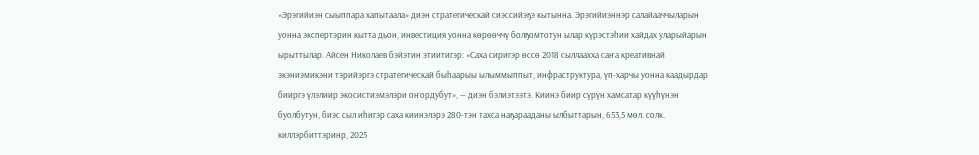«Эрэгийиэн сыыппара хапытаала» диэн стратегическай сиэссийэҕэ кытынна. Эрэгийиэннэр салайааччыларын уонна экспертэрин кытта дьон, инвестиция уонна көрөөччү болҕомтотун ылар күрэстэһии хайдах уларыйарын ырыттылар. Айсен Николаев бэйэтин этиитигэр: «Саха сиригэр өссө 2018 сыллаахха саҥа креативнай экэниэмикэни тэрийэргэ стратегическай быһаарыы ылыммыппыт, инфраструктура, үп-харчы уонна каадырдар бииргэ үлэлиир экосистиэмэлэри оҥордубут», — диэн бэлиэтээтэ. Киинэ биир сүрүн хамсатар күүһүнэн буолбутун, биэс сыл иһигэр саха киинэлэрэ 280-тэн тахса наҕарааданы ылбыттарын, 653,5 мөл. солк. киллэрбиттэринр, 2025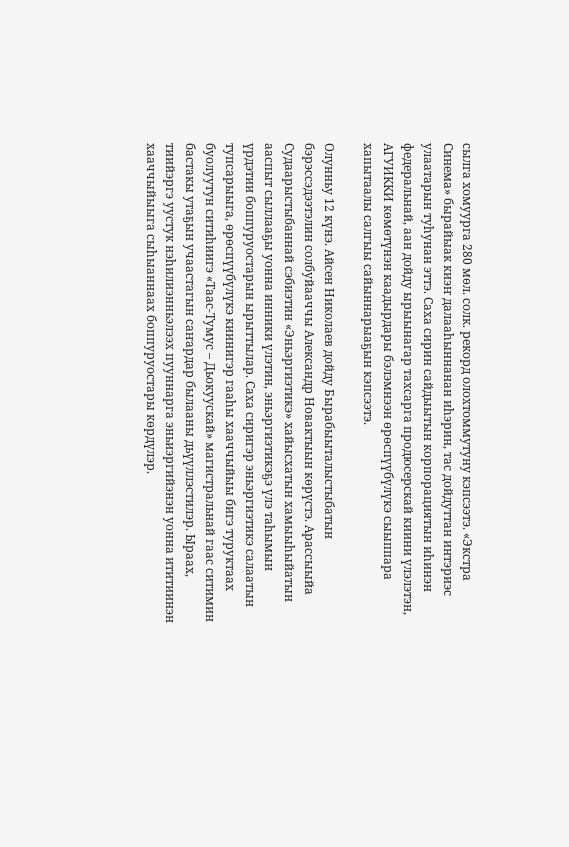сылга хомуурга 280 мөл. солк. рекорд олохтоммутуну кэпсээтэ. «Экстра Синема» бырайыак киэҥ далааһыннанан иһэрин, тас дойдуттан интэриэс улаатарын туһунан эттэ. Саха сирин сайдыытын корпорациятын иһинэн федеральнай, аан дойду ырыынагар тахсарга продюсерскай киини үлэлэтэн, АГУИККИ көмөтүнэн каадырдары бэлэмнээн өрөспүүбүлүкэ сыыппара хапытаалы салгыы сайыннарыаҕын кэпсээтэ.

Олунньу 12 күнэ. Айсен Николаев дойду Бырабыыталыстыбатын бэрэссэдээтэлин солбуйааччы Александр Новактыын көрүстэ. Арассыыйа Судаарыстыбаннай сэбиэтин «Эньэргиэтикэ» хайысхатын хамыыһыйатын ааспыт сыллааҕы уонна инники үлэтин, эньэргиэтикэҕэ үлэ таһымын үрдэтии боппуруостарын ырыттылар. Саха сиригэр эньэргиэтикэ салаатын тупсарыыга, өрөспүүбүлүкэ киинигэр гааһы хааччыйыы бигэ туруктаах буолуутун ситиһиигэ «Таас-Тумус – Дьокуускай» магистральнай гаас ситимин бастакы утаҕын учаастагын саҥардар былааны дьүүллэстилэр. Ыраах, тиийэргэ уустук нэһилиэнньэлээх пууннарга эньиэргийэнэн уонна ититиинэн хааччыйыыга сыһыаннаах боппуруостары көрдүлэр.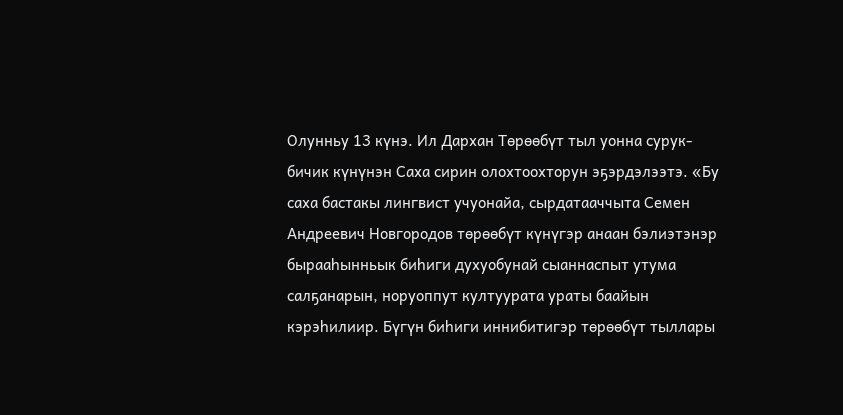Олунньу 13 күнэ. Ил Дархан Төрөөбүт тыл уонна сурук-бичик күнүнэн Саха сирин олохтоохторун эҕэрдэлээтэ. «Бу саха бастакы лингвист учуонайа, сырдатааччыта Семен Андреевич Новгородов төрөөбүт күнүгэр анаан бэлиэтэнэр бырааһынньык биһиги духуобунай сыаннаспыт утума салҕанарын, норуоппут култуурата ураты баайын кэрэһилиир. Бүгүн биһиги иннибитигэр төрөөбүт тыллары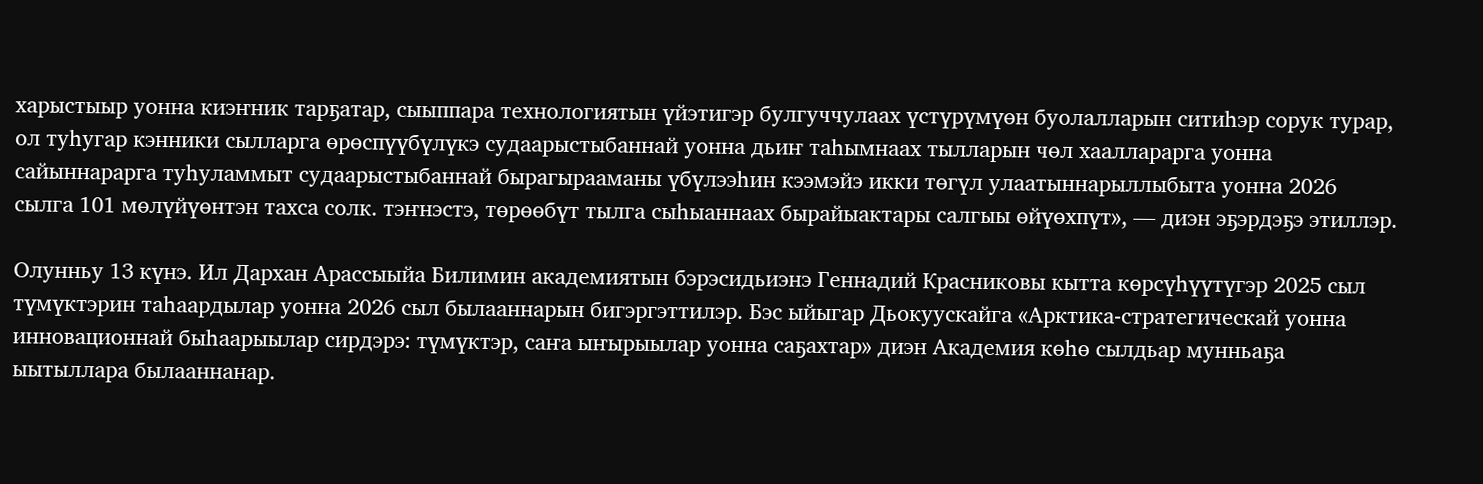харыстыыр уонна киэҥник тарҕатар, сыыппара технологиятын үйэтигэр булгуччулаах үстүрүмүөн буолалларын ситиһэр сорук турар, ол туһугар кэнники сылларга өрөспүүбүлүкэ судаарыстыбаннай уонна дьиҥ таһымнаах тылларын чөл хаалларарга уонна сайыннарарга туһуламмыт судаарыстыбаннай бырагырааманы үбүлээһин кээмэйэ икки төгүл улаатыннарыллыбыта уонна 2026 сылга 101 мөлүйүөнтэн тахса солк. тэҥнэстэ, төрөөбүт тылга сыһыаннаах бырайыактары салгыы өйүөхпүт», — диэн эҕэрдэҕэ этиллэр.

Олунньу 13 күнэ. Ил Дархан Арассыыйа Билимин академиятын бэрэсидьиэнэ Геннадий Красниковы кытта көрсүһүүтүгэр 2025 сыл түмүктэрин таһаардылар уонна 2026 сыл былааннарын бигэргэттилэр. Бэс ыйыгар Дьокуускайга «Арктика-стратегическай уонна инновационнай быһаарыылар сирдэрэ: түмүктэр, саҥа ыҥырыылар уонна саҕахтар» диэн Академия көһө сылдьар мунньаҕа ыытыллара былааннанар.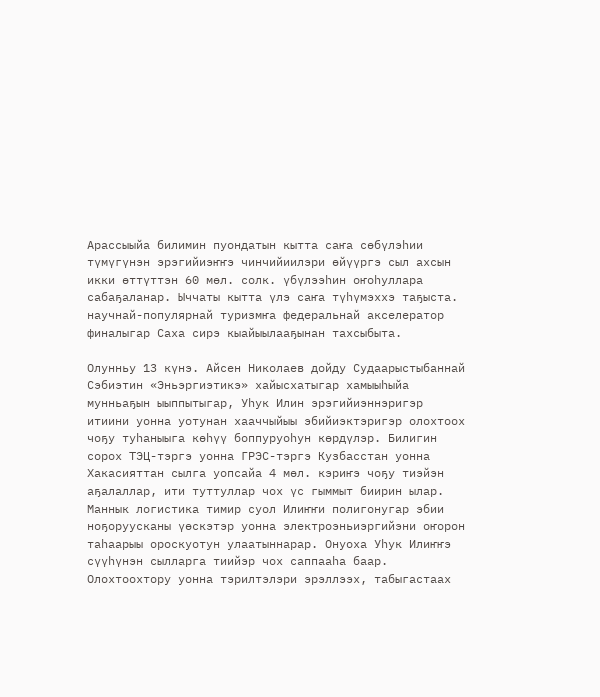Арассыыйа билимин пуондатын кытта саҥа сөбүлэһии түмүгүнэн эрэгийиэҥҥэ чинчийиилэри өйүүргэ сыл ахсын икки өттүттэн 60 мөл. солк. үбүлээһин оҥоһуллара сабаҕаланар. Ыччаты кытта үлэ саҥа түһүмэххэ таҕыста. научнай-популярнай туризмҥа федеральнай акселератор финалыгар Саха сирэ кыайыылааҕынан тахсыбыта.

Олунньу 13 күнэ. Айсен Николаев дойду Судаарыстыбаннай Сэбиэтин «Эньэргиэтикэ» хайысхатыгар хамыыһыйа мунньаҕын ыыппытыгар, Уһук Илин эрэгийиэннэригэр  итиини уонна уотунан хааччыйыы эбийиэктэригэр олохтоох чоҕу туһаныыга көһүү боппуруоһун көрдүлэр. Билигин сорох ТЭЦ-тэргэ уонна ГРЭС-тэргэ Кузбасстан уонна Хакасияттан сылга уопсайа 4 мөл. кэриҥэ чоҕу тиэйэн аҕалаллар, ити туттуллар чох үс гыммыт биирин ылар. Маннык логистика тимир суол Илиҥҥи полигонугар эбии ноҕоруусканы үөскэтэр уонна электроэньиэргийэни оҥорон таһаарыы ороскуотун улаатыннарар. Онуоха Уһук Илиҥҥэ сүүһүнэн сылларга тиийэр чох саппааһа баар. Олохтоохтору уонна тэрилтэлэри эрэллээх, табыгастаах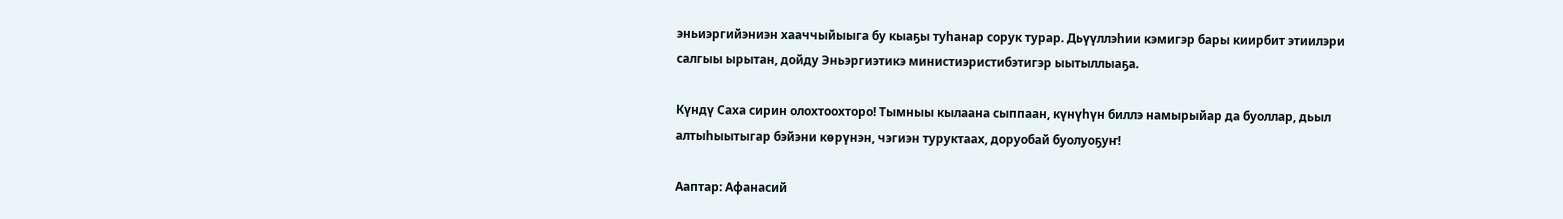эньиэргийэниэн хааччыйыыга бу кыаҕы туһанар сорук турар. Дьүүллэһии кэмигэр бары киирбит этиилэри салгыы ырытан, дойду Эньэргиэтикэ министиэристибэтигэр ыытыллыаҕа.

Күндү Саха сирин олохтоохторо! Тымныы кылаана сыппаан, күнүһүн биллэ намырыйар да буоллар, дьыл алтыһыытыгар бэйэни көрүнэн, чэгиэн туруктаах, доруобай буолуоҕуҥ!

Ааптар: Афанасий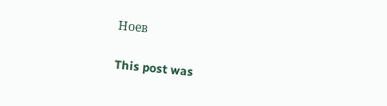Ноев

This post was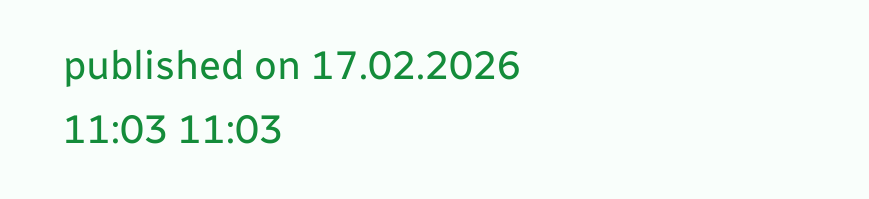published on 17.02.2026 11:03 11:03